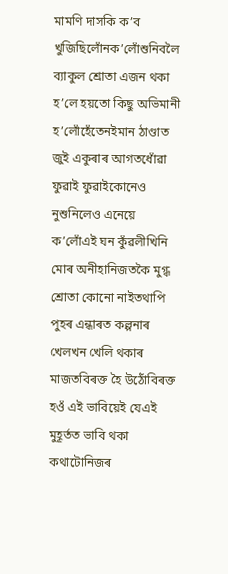মামণি দাসকি ক’ব খুজিছিলোঁনক’লোঁশুনিবলৈ ব্যাকুল শ্ৰোতা এজন থকা হ’লে হয়তো কিছু অভিমানী হ’লোঁহেঁতেনইমান ঠাণ্ডাত জুই একুৰাৰ আগতধোঁৱা ফুৱাই ফুৱাইকোনেও নুশুনিলেও এনেয়ে ক’লোঁএই ঘন কুঁৱলীখিনি মোৰ অনীহানিজতকৈ মুগ্ধ শ্ৰোতা কোনো নাইতথাপি পুহৰ এন্ধাৰত কল্পনাৰ খেলখন খেলি থকাৰ মাজতবিৰক্ত হৈ উঠোঁবিৰক্ত হওঁ এই ভাবিয়েই যেএই মুহূৰ্তত ভাবি থকা কথাটোনিজৰ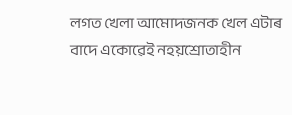লগত খেলা আমোদজনক খেল এটাৰ বাদে একোৱেই নহয়শ্ৰোতাহীন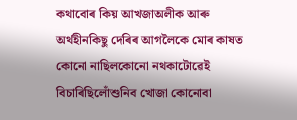কথাবোৰ কিয় আখজাঅলীক আৰু অৰ্থহীনকিছু দেৰিৰ আগলৈকে মোৰ কাষত কোনো নাছিলকোনো নথকাটোৱেই বিচাৰিছিলোঁশুনিব খোজা কোনোবা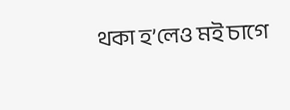থকা হ’লেও মই চাগে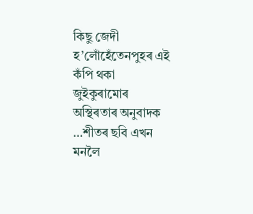কিছু জেদী হ’লোঁহেঁতেনপুহৰ এই কঁপি থকা জুইকুৰামোৰ অস্থিৰতাৰ অনুবাদক …শীতৰ ছবি এখন মনলৈ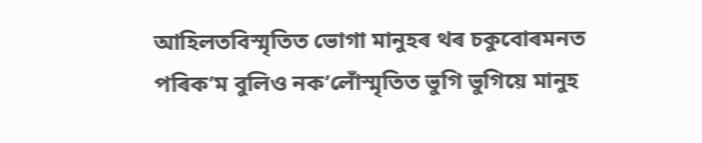আহিলতবিস্মৃতিত ভোগা মানুহৰ থৰ চকুবোৰমনত পৰিক’ম বুলিও নক’লোঁস্মৃতিত ভুগি ভুগিয়ে মানুহ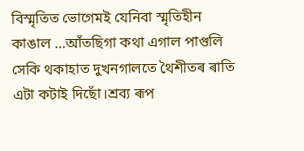বিস্মৃতিত ভোগেমই যেনিবা স্মৃতিহীন কাঙাল …আঁতছিগা কথা এগাল পাগুলি সেকি থকাহাত দুখনগালতে থৈশীতৰ ৰাতি এটা কটাই দিছোঁ।শ্ৰব্য ৰূপ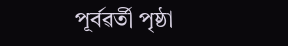পূৰ্বৱৰ্তী পৃষ্ঠা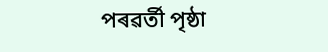পৰৱৰ্তী পৃষ্ঠা